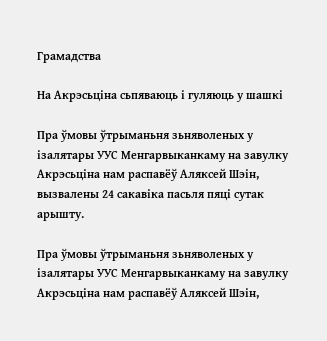Грамадства

На Акрэсьціна сьпяваюць і гуляюць у шашкі

Пра ўмовы ўтрыманьня зьняволеных у ізалятары УУС Менгарвыканкаму на завулку Акрэсьціна нам распавёў Аляксей Шэін, вызвалены 24 сакавіка пасьля пяці сутак арышту.

Пра ўмовы ўтрыманьня зьняволеных у ізалятары УУС Менгарвыканкаму на завулку Акрэсьціна нам распавёў Аляксей Шэін,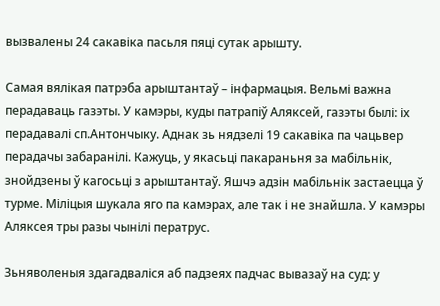вызвалены 24 сакавіка пасьля пяці сутак арышту.

Самая вялікая патрэба арыштантаў – інфармацыя. Вельмі важна перадаваць газэты. У камэры, куды патрапіў Аляксей, газэты былі: іх перадавалі сп.Антончыку. Аднак зь нядзелі 19 сакавіка па чацьвер перадачы забаранілі. Кажуць, у якасьці пакараньня за мабільнік, знойдзены ў кагосьці з арыштантаў. Яшчэ адзін мабільнік застаецца ў турме. Міліцыя шукала яго па камэрах, але так і не знайшла. У камэры Аляксея тры разы чынілі ператрус.

Зьняволеныя здагадваліся аб падзеях падчас вывазаў на суд: у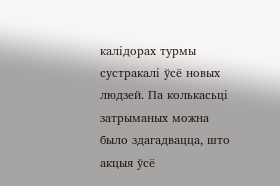калідорах турмы сустракалі ўсё новых людзей. Па колькасьці затрыманых можна было здагадвацца, што акцыя ўсё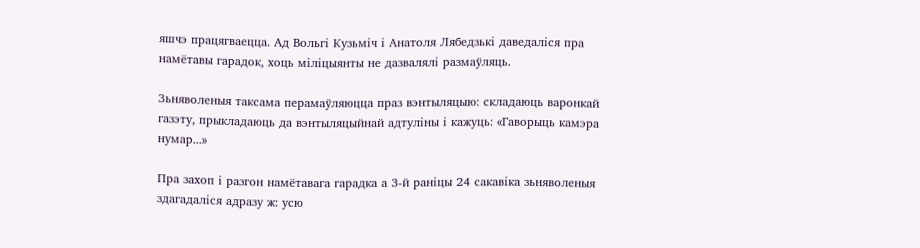яшчэ працягваецца. Ад Вольгі Кузьміч і Анатоля Лябедзькі даведаліся пра намётавы гарадок, хоць міліцыянты не дазвалялі размаўляць.

Зьняволеныя таксама перамаўляюцца праз вэнтыляцыю: складаюць варонкай газэту, прыкладаюць да вэнтыляцыйнай адтуліны і кажуць: «Гаворыць камэра нумар...»

Пра захоп і разгон намётавага гарадка а 3-й раніцы 24 сакавіка зьняволеныя здагадаліся адразу ж: усю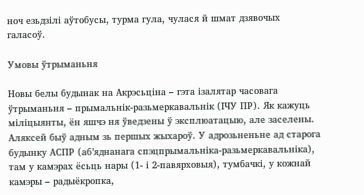ноч езьдзілі аўтобусы, турма гула, чулася й шмат дзявочых галасоў.

Умовы ўтрыманьня

Новы белы будынак на Акрэсьціна – гэта ізалятар часовага ўтрыманьня – прымальнік-разьмеркавальнік (ІЧУ ПР). Як кажуць міліцыянты, ён яшчэ ня ўведзены ў эксплюатацыю, але заселены. Аляксей быў адным зь першых жыхароў. У адрозьненьне ад старога будынку АСПР (аб’яднанага спэцпрымальніка-разьмеркавальніка), там у камэрах ёсьць нары (1- і 2-павярховыя), тумбачкі, у кожнай камэры – радыёкропка,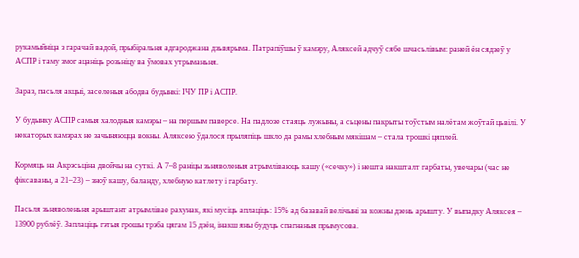рукамыйніца з гарачай вадой, прыбіральня адгароджана дзьвярыма. Патрапіўшы ў камэру, Аляксей адчуў сябе шчасьлівым: раней ён сядзеў у АСПР і таму змог ацаніць розьніцу ва ўмовах утрыманьня.

Зараз, пасьля акцыі, заселеныя абодва будынкі: ІЧУ ПР і АСПР.

У будынку АСПР самыя халодныя камэры – на першым паверсе. На падлозе стаяць лужыны, а сьцены пакрыты тоўстым налётам жоўтай цьвілі. У некаторых камэрах не зачыняюцца вокны. Аляксею ўдалося прыляпіць шкло да рамы хлебным мякішам – стала трошкі цяплей.

Кормяць на Акрэсьціна двойчы на суткі. А 7–8 раніцы зьняволеныя атрымліваюць кашу («сечку») і нешта накшталт гарбаты, увечары (час не фіксаваны, а 21–23) – зноў кашу, баланду, хлебную катлету і гарбату.

Пасьля зьняволеньня арыштант атрымлівае рахунак, які мусіць аплаціць: 15% ад базавай велічыні за кожны дзень арышту. У выпадку Аляксея – 13900 рублёў. Заплаціць гэтыя грошы трэба цягам 15 дзён, інакш яны будуць спагнаныя прымусова.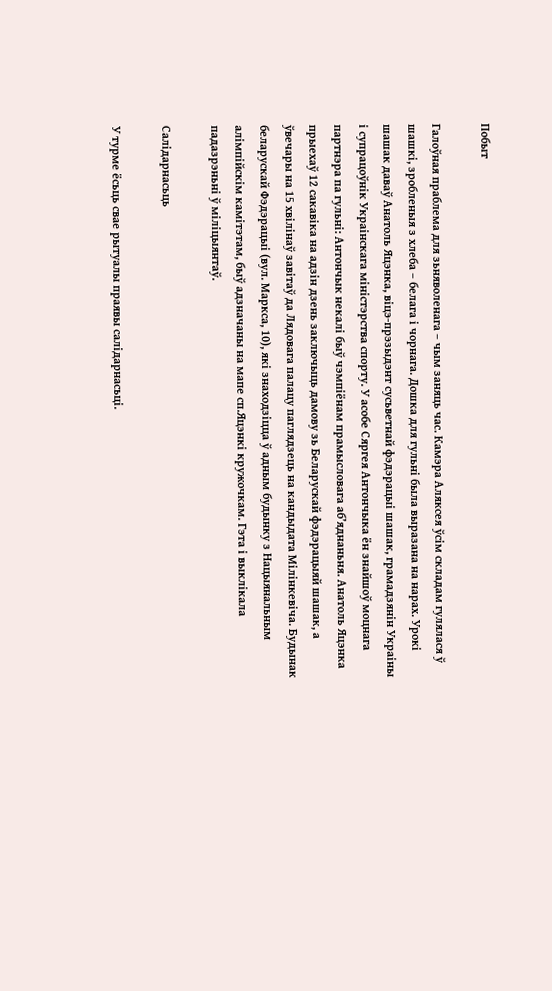Побыт

Галоўная праблема для зьняволенага – чым заняць час. Камэра Аляксея ўсім складам гулялася ў шашкі, зробленыя з хлеба – белага і чорнага. Дошка для гульні была выразана на нарах. Урокі шашак даваў Анатоль Яцэнка, віцэ-прэзыдэнт сусьветнай фэдэрацыі шашак, грамадзянін Украіны і супрацоўнік Украінскага міністэрства спорту. У асобе Сяргея Антончыка ён знайшоў моцнага партнэра па гульні: Антончык некалі быў чэмпіёнам прамысловага аб’яднаньня. Анатоль Яцэнка прыехаў 12 сакавіка на адзін дзень заключыць дамову зь Беларускай фэдэрацыяй шашак, а ўвечары на 15 хвілінаў завітаў да Лядовага палацу паглядзець на кандыдата Мілінкевіча. Будынак беларускай Фэдэрацыі (вул. Маркса, 10), які знаходзіцца ў адным будынку з Нацыянальным алімпійскім камітэтам, быў адзначаны на мапе сп.Яцэнкі кружочкам. Гэта і выклікала падазрэньні ў міліцыянтаў.

Салідарнасьць

У турме ёсьць свае рытуалы праявы салідарнасьці.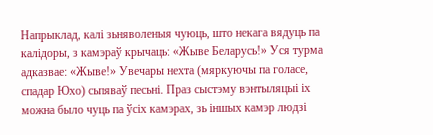Напрыклад, калі зьняволеныя чуюць, што некага вядуць па калідоры, з камэраў крычаць: «Жыве Беларусь!» Уся турма адказвае: «Жыве!» Увечары нехта (мяркуючы па голасе, спадар Юхо) сьпяваў песьні. Праз сыстэму вэнтыляцыі іх можна было чуць па ўсіх камэрах, зь іншых камэр людзі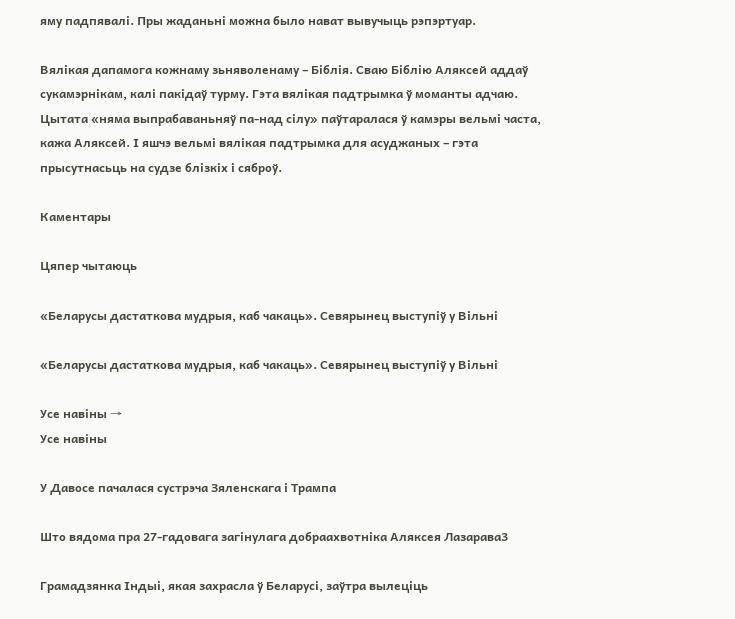яму падпявалі. Пры жаданьні можна было нават вывучыць рэпэртуар.

Вялікая дапамога кожнаму зьняволенаму – Біблія. Сваю Біблію Аляксей аддаў сукамэрнікам, калі пакідаў турму. Гэта вялікая падтрымка ў моманты адчаю. Цытата «няма выпрабаваньняў па-над сілу» паўтаралася ў камэры вельмі часта, кажа Аляксей. І яшчэ вельмі вялікая падтрымка для асуджаных – гэта прысутнасьць на судзе блізкіх і сяброў.

Каментары

Цяпер чытаюць

«Беларусы дастаткова мудрыя, каб чакаць». Севярынец выступіў у Вільні

«Беларусы дастаткова мудрыя, каб чакаць». Севярынец выступіў у Вільні

Усе навіны →
Усе навіны

У Давосе пачалася сустрэча Зяленскага і Трампа

Што вядома пра 27‑гадовага загінулага добраахвотніка Аляксея Лазарава3

Грамадзянка Індыі, якая захрасла ў Беларусі, заўтра вылеціць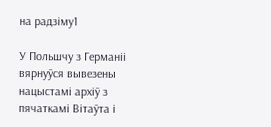на радзіму1

У Польшчу з Германіі вярнуўся вывезены нацыстамі архіў з пячаткамі Вітаўта і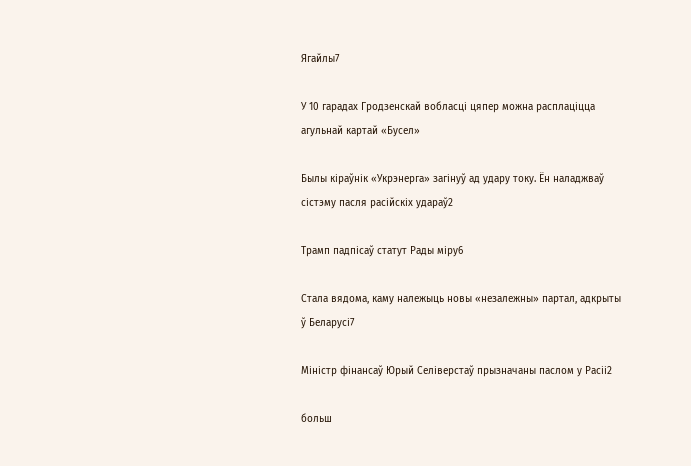Ягайлы7

У 10 гарадах Гродзенскай вобласці цяпер можна расплаціцца агульнай картай «Бусел»

Былы кіраўнік «Укрэнерга» загінуў ад удару току. Ён наладжваў сістэму пасля расійскіх удараў2

Трамп падпісаў статут Рады міру6

Стала вядома, каму належыць новы «незалежны» партал, адкрыты ў Беларусі7

Міністр фінансаў Юрый Селіверстаў прызначаны паслом у Расіі2

больш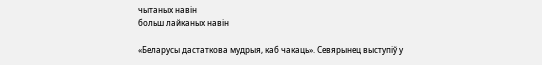чытаных навін
больш лайканых навін

«Беларусы дастаткова мудрыя, каб чакаць». Севярынец выступіў у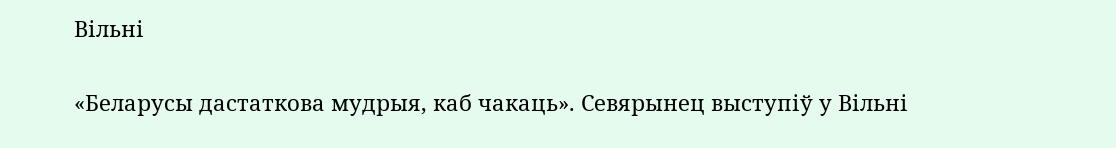Вільні

«Беларусы дастаткова мудрыя, каб чакаць». Севярынец выступіў у Вільні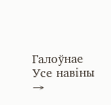Галоўнае
Усе навіны →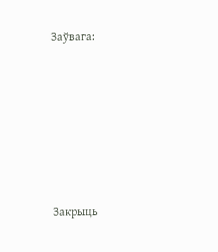Заўвага:









Закрыць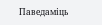Паведаміць